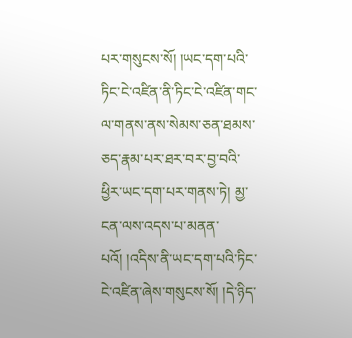པར་གསུངས་སོ། །ཡང་དག་པའི་ཏིང་ངེ་འཛིན་ནི་ཏིང་ངེ་འཛིན་གང་ལ་གནས་ནས་སེམས་ཅན་ཐམས་ཅད་རྣམ་པར་ཐར་བར་བྱ་བའི་ཕྱིར་ཡང་དག་པར་གནས་ཏེ། མྱ་ངན་ལས་འདས་པ་མནན་པའོ། །འདིས་ནི་ཡང་དག་པའི་ཏིང་ངེ་འཛིན་ཞེས་གསུངས་སོ། །དེ་ཉིད་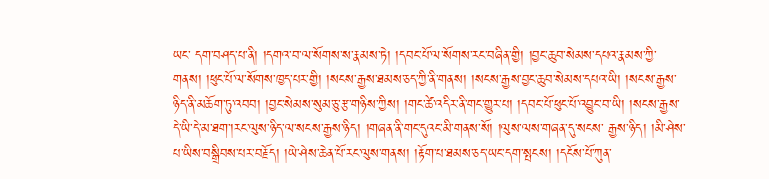ཡང་ དག་བཤད་པ་ནི། །དགའ་བ་ལ་སོགས་ས་རྣམས་ཏེ། །དབང་པོ་ལ་སོགས་རང་བཞིན་གྱི། །བྱང་ཆུབ་སེམས་དཔའ་རྣམས་ཀྱི་གནས། །ཕུང་པོ་ལ་སོགས་ཁྱད་པར་གྱི། །སངས་རྒྱས་ཐམས་ཅད་ཀྱི་ནི་གནས། །སངས་རྒྱས་བྱང་ཆུབ་སེམས་དཔའ་ཡི། །སངས་རྒྱས་ ཉིད་ནི་མཆོག་ཏུ་འབབ། །བྱང་སེམས་སུམ་ཅུ་རྩ་གཉིས་ཀྱིས། །གང་ཚེ་འདིར་ནི་གང་གྱུར་པ། །དབང་པོ་ཕུང་པོ་འབྱུང་བ་ཡི། །སངས་རྒྱས་དེ་ཡི་དེ་མ་ཐག་།རང་ལུས་ཉིད་ལ་སངས་རྒྱས་ཉིད། །གཞན་ནི་གང་དུའང་མི་གནས་སོ། །ལུས་ལས་གཞན་དུ་སངས་ རྒྱས་ཉིད། །མི་ཤེས་པ་ཡིས་བསྒྲིབས་པར་བརྗོད། །ཡེ་ཤེས་ཆེན་པོ་རང་ལུས་གནས། །རྟོག་པ་ཐམས་ཅད་ཡང་དག་སྤངས། །དངོས་པོ་ཀུན་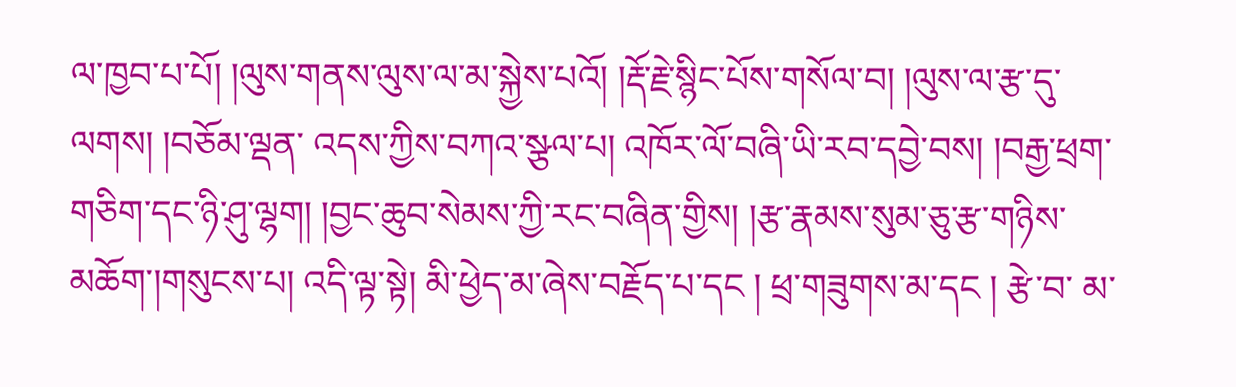ལ་ཁྱབ་པ་པོ། །ལུས་གནས་ལུས་ལ་མ་སྐྱེས་པའོ། །རྡོ་རྗེ་སྙིང་པོས་གསོལ་བ། །ལུས་ལ་རྩ་དུ་ལགས། །བཅོམ་ལྡན་ འདས་ཀྱིས་བཀའ་སྩལ་པ། འཁོར་ལོ་བཞི་ཡི་རབ་དབྱེ་བས། །བརྒྱ་ཕྲག་གཅིག་དང་ཉི་ཤུ་ལྷག། །བྱང་ཆུབ་སེམས་ཀྱི་རང་བཞིན་གྱིས། །རྩ་རྣམས་སུམ་ཅུ་རྩ་གཉིས་མཆོག་།གསུངས་པ། འདི་ལྟ་སྟེ། མི་ཕྱེད་མ་ཞེས་བརྗོད་པ་དང ། ཕྲ་གཟུགས་མ་དང ། རྩེ་བ་ མ་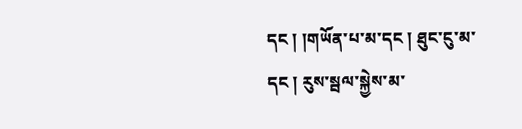དང ། །གཡོན་པ་མ་དང ། ཐུང་ངུ་མ་དང ། རུས་སྦལ་སྐྱེས་མ་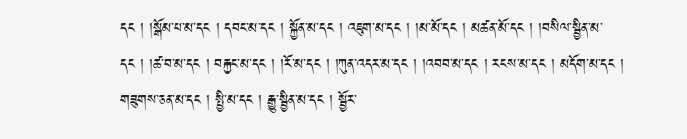དང ། །སྒོམ་པ་མ་དང ། དབང་མ་དང ། སྐྱོན་མ་དང ། འཇུག་མ་དང ། །མ་མོ་དང ། མཚན་མོ་དང ། །བསིལ་སྦྱིན་མ་དང ། །ཚ་བ་མ་དང ། བརྐྱང་མ་དང ། །རོ་མ་དང ། །ཀུན་འདར་མ་དང ། །འབབ་མ་དང ། རངས་མ་དང ། མདོག་མ་དང ། གཟུགས་ཅན་མ་དང ། སྤྱི་མ་དང ། རྒྱུ་སྦྱིན་མ་དང ། སྦྱོར་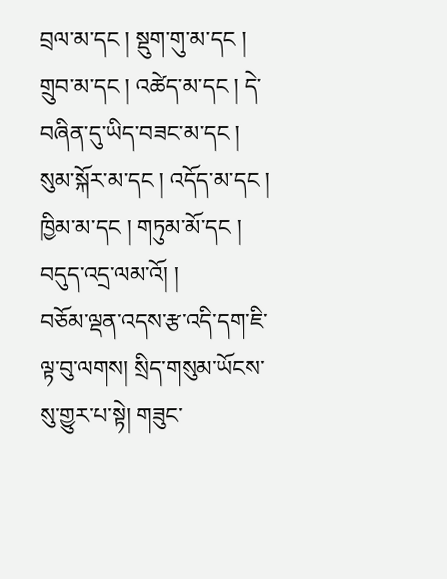བྲལ་མ་དང ། སྡུག་གུ་མ་དང ། གྲུབ་མ་དང ། འཚེད་མ་དང ། དེ་བཞིན་དུ་ཡིད་བཟང་མ་དང ། སུམ་སྐོར་མ་དང ། འདོད་མ་དང ། ཁྱིམ་མ་དང ། གཏུམ་མོ་དང ། བདུད་འདྲ་ལམ་འོ། །
བཅོམ་ལྡན་འདས་རྩ་འདི་དག་ཇི་ལྟ་བུ་ལགས། སྲིད་གསུམ་ཡོངས་སུ་གྱུར་པ་སྟེ། གཟུང་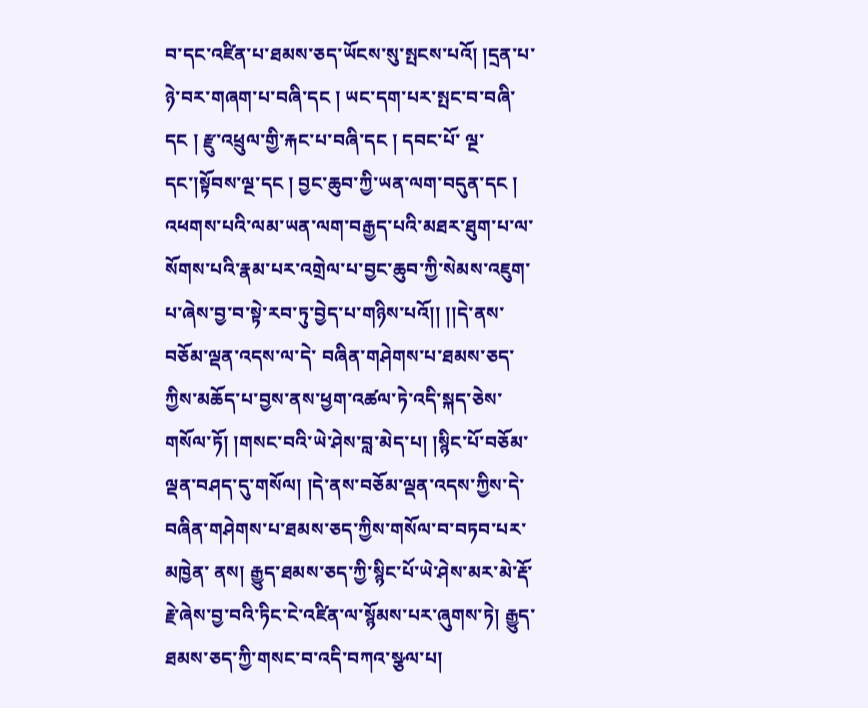བ་དང་འཛིན་པ་ཐམས་ཅད་ཡོངས་སུ་སྤངས་པའོ། །དྲན་པ་ཉེ་བར་གཞག་པ་བཞི་དང ། ཡང་དག་པར་སྤང་བ་བཞི་དང ། རྫུ་འཕྲུལ་གྱི་རྐང་པ་བཞི་དང ། དབང་པོ་ ལྔ་དང་།སྟོབས་ལྔ་དང ། བྱང་ཆུབ་ཀྱི་ཡན་ལག་བདུན་དང ། འཕགས་པའི་ལམ་ཡན་ལག་བརྒྱད་པའི་མཐར་ཐུག་པ་ལ་སོགས་པའི་རྣམ་པར་འགྲེལ་པ་བྱང་ཆུབ་ཀྱི་སེམས་འཇུག་པ་ཞེས་བྱ་བ་སྟེ་རབ་ཏུ་བྱེད་པ་གཉིས་པའོ།། །།དེ་ནས་བཅོམ་ལྡན་འདས་ལ་དེ་ བཞིན་གཤེགས་པ་ཐམས་ཅད་ཀྱིས་མཆོད་པ་བྱས་ནས་ཕྱག་འཚལ་ཏེ་འདི་སྐད་ཅེས་གསོལ་ཏོ། །གསང་བའི་ཡེ་ཤེས་བླ་མེད་པ། །སྙིང་པོ་བཅོམ་ལྡན་བཤད་དུ་གསོལ། །དེ་ནས་བཅོམ་ལྡན་འདས་ཀྱིས་དེ་བཞིན་གཤེགས་པ་ཐམས་ཅད་ཀྱིས་གསོལ་བ་བཏབ་པར་མཁྱེན་ ནས། རྒྱུད་ཐམས་ཅད་ཀྱི་སྙིང་པོ་ཡེ་ཤེས་མར་མེ་རྡོ་རྗེ་ཞེས་བྱ་བའི་ཏིང་ངེ་འཛིན་ལ་སྙོམས་པར་ཞུགས་ཏེ། རྒྱུད་ཐམས་ཅད་ཀྱི་གསང་བ་འདི་བཀའ་སྩལ་པ།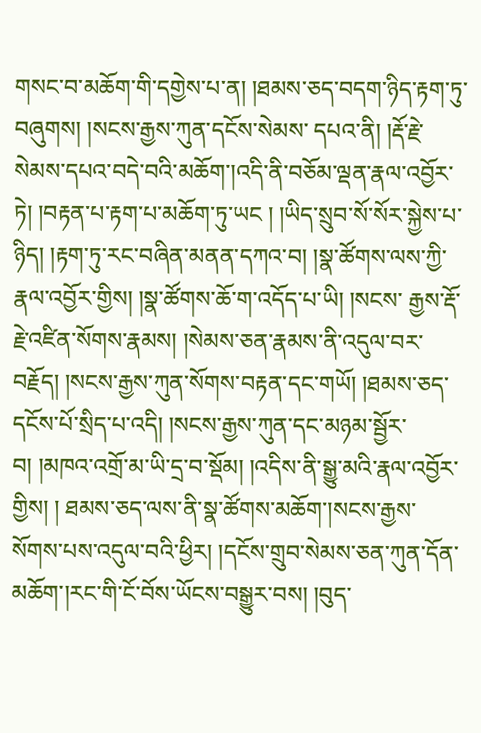གསང་བ་མཆོག་གི་དགྱེས་པ་ན། །ཐམས་ཅད་བདག་ཉིད་རྟག་ཏུ་བཞུགས། །སངས་རྒྱས་ཀུན་དངོས་སེམས་ དཔའ་ནི། །རྡོ་རྗེ་སེམས་དཔའ་བདེ་བའི་མཆོག་།འདི་ནི་བཅོམ་ལྡན་རྣལ་འབྱོར་ཏེ། །བརྟན་པ་རྟག་པ་མཆོག་ཏུ་ཡང ། །ཡིད་སྲུབ་སོ་སོར་སྐྱེས་པ་ཉིད། །རྟག་ཏུ་རང་བཞིན་མནན་དཀའ་བ། །སྣ་ཚོགས་ལས་ཀྱི་རྣལ་འབྱོར་གྱིས། །སྣ་ཚོགས་ཆོ་ག་འདོད་པ་ཡི། །སངས་ རྒྱས་རྡོ་རྗེ་འཛིན་སོགས་རྣམས། །སེམས་ཅན་རྣམས་ནི་འདུལ་བར་བརྗོད། །སངས་རྒྱས་ཀུན་སོགས་བརྟན་དང་གཡོ། །ཐམས་ཅད་དངོས་པོ་སྲིད་པ་འདི། །སངས་རྒྱས་ཀུན་དང་མཉམ་སྦྱོར་བ། །མཁའ་འགྲོ་མ་ཡི་དྲ་བ་སྡོམ། །འདིས་ནི་སྒྱུ་མའི་རྣལ་འབྱོར་གྱིས། ། ཐམས་ཅད་ལས་ནི་སྣ་ཚོགས་མཆོག་།སངས་རྒྱས་སོགས་པས་འདུལ་བའི་ཕྱིར། །དངོས་གྲུབ་སེམས་ཅན་ཀུན་དོན་མཆོག་།རང་གི་ངོ་བོས་ཡོངས་བསྒྱུར་བས། །བུད་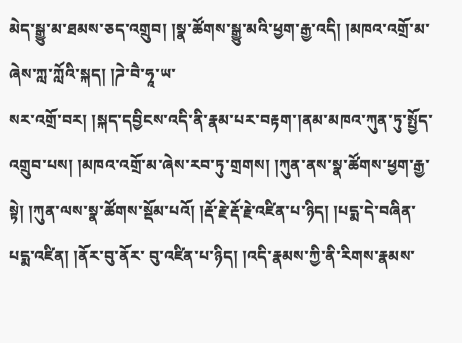མེད་སྒྱུ་མ་ཐམས་ཅད་འགྲུབ། །སྣ་ཚོགས་སྒྱུ་མའི་ཕྱག་རྒྱ་འདི། །མཁའ་འགྲོ་མ་ཞེས་ཀླ་ཀློའི་སྐད། །ཌེ་བཻ་ཧཱ་ཡ་
སར་འགྲོ་བར། །སྐད་དབྱིངས་འདི་ནི་རྣམ་པར་བརྟག་།ནམ་མཁའ་ཀུན་ཏུ་སྤྱོད་འགྲུབ་པས། །མཁའ་འགྲོ་མ་ཞེས་རབ་ཏུ་གྲགས། །ཀུན་ནས་སྣ་ཚོགས་ཕྱག་རྒྱ་སྟེ། །ཀུན་ལས་སྣ་ཚོགས་སྡོམ་པའོ། །རྡོ་རྗེ་རྡོ་རྗེ་འཛིན་པ་ཉིད། །པདྨ་དེ་བཞིན་པདྨ་འཛིན། །ནོར་བུ་ནོར་ བུ་འཛིན་པ་ཉིད། །འདི་རྣམས་ཀྱི་ནི་རིགས་རྣམས་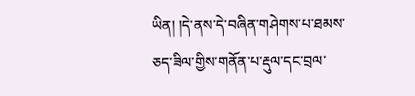ཡིན། །དེ་ནས་དེ་བཞིན་གཤེགས་པ་ཐམས་ཅད་ཟིལ་གྱིས་གནོན་པ་རྡུལ་དང་བྲལ་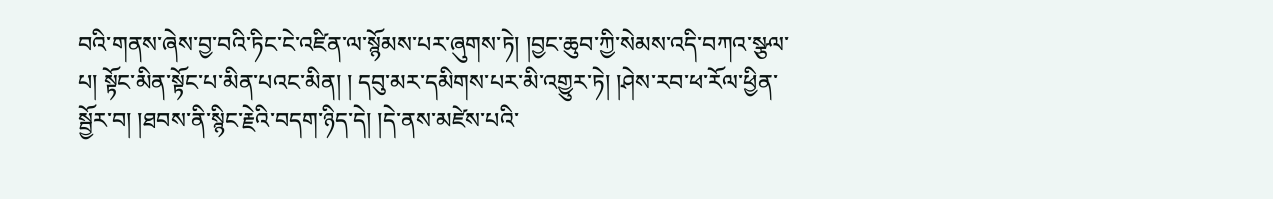བའི་གནས་ཞེས་བྱ་བའི་ཏིང་ངེ་འཛིན་ལ་སྙོམས་པར་ཞུགས་ཏེ། །བྱང་ཆུབ་ཀྱི་སེམས་འདི་བཀའ་སྩལ་པ། སྟོང་མིན་སྟོང་པ་མིན་པའང་མིན། ། དབུ་མར་དམིགས་པར་མི་འགྱུར་ཏེ། །ཤེས་རབ་ཕ་རོལ་ཕྱིན་སྦྱོར་བ། །ཐབས་ནི་སྙིང་རྗེའི་བདག་ཉིད་དེ། །དེ་ནས་མཛེས་པའི་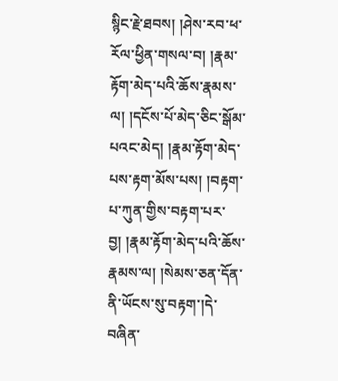སྙིང་རྗེ་ཐབས། །ཤེས་རབ་ཕ་རོལ་ཕྱིན་གསལ་བ། །རྣམ་རྟོག་མེད་པའི་ཆོས་རྣམས་ལ། །དངོས་པོ་མེད་ཅིང་སྒོམ་པའང་མེད། །རྣམ་རྟོག་མེད་ པས་རྟག་མོས་པས། །བརྟག་པ་ཀུན་གྱིས་བརྟག་པར་བྱ། །རྣམ་རྟོག་མེད་པའི་ཆོས་རྣམས་ལ། །སེམས་ཅན་དོན་ནི་ཡོངས་སུ་བརྟག་།དེ་བཞིན་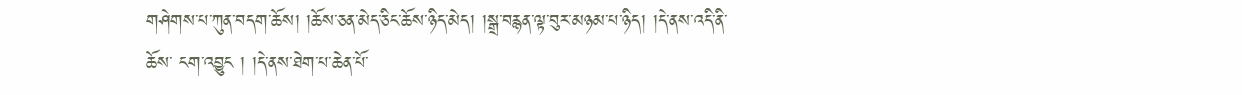གཤེགས་པ་ཀུན་བདག་ཆོས། །ཆོས་ཅན་མེད་ཅིང་ཆོས་ཉིད་མེད། །སྒྲ་བརྙན་ལྟ་བུར་མཉམ་པ་ཉིད། །དེ་ནས་འདི་ནི་ཆོས་ ངག་འབྱུང ། །དེ་ནས་ཐེག་པ་ཆེན་པོ་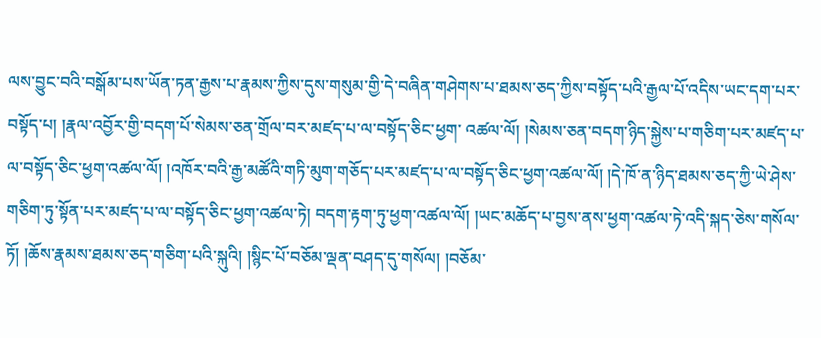ལས་བྱུང་བའི་བསྒོམ་པས་ཡོན་ཏན་རྒྱས་པ་རྣམས་ཀྱིས་དུས་གསུམ་གྱི་དེ་བཞིན་གཤེགས་པ་ཐམས་ཅད་ཀྱིས་བསྟོད་པའི་རྒྱལ་པོ་འདིས་ཡང་དག་པར་བསྟོད་པ། །རྣལ་འབྱོར་གྱི་བདག་པོ་སེམས་ཅན་གྲོལ་བར་མཛད་པ་ལ་བསྟོད་ཅིང་ཕྱག་ འཚལ་ལོ། །སེམས་ཅན་བདག་ཉིད་སྐྱེས་པ་གཅིག་པར་མཛད་པ་ལ་བསྟོད་ཅིང་ཕྱག་འཚལ་ལོ། །འཁོར་བའི་རྒྱ་མཚོའི་གཏི་མུག་གཅོད་པར་མཛད་པ་ལ་བསྟོད་ཅིང་ཕྱག་འཚལ་ལོ། །དེ་ཁོ་ན་ཉིད་ཐམས་ཅད་ཀྱི་ཡེ་ཤེས་གཅིག་ཏུ་སྟོན་པར་མཛད་པ་ལ་བསྟོད་ཅིང་ཕྱག་འཚལ་ཏེ། བདག་རྟག་ཏུ་ཕྱག་འཚལ་ལོ། །ཡང་མཆོད་པ་བྱས་ནས་ཕྱག་འཚལ་ཏེ་འདི་སྐད་ཅེས་གསོལ་ཏོ། །ཆོས་རྣམས་ཐམས་ཅད་གཅིག་པའི་སྐུའི། །སྙིང་པོ་བཅོམ་ལྡན་བཤད་དུ་གསོལ། །བཅོམ་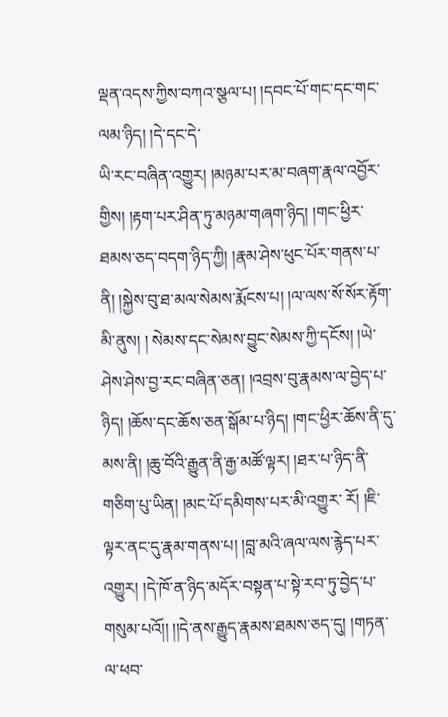ལྡན་འདས་ཀྱིས་བཀའ་སྩལ་པ། །དབང་པོ་གང་དང་གང་ལམ་ཉིད། །དེ་དང་དེ་
ཡི་རང་བཞིན་འགྱུར། །མཉམ་པར་མ་བཞག་རྣལ་འབྱོར་གྱིས། །རྟག་པར་ཤིན་ཏུ་མཉམ་གཞག་ཉིད། །གང་ཕྱིར་ཐམས་ཅད་བདག་ཉིད་ཀྱི། །རྣམ་ཤེས་ཕུང་པོར་གནས་པ་ནི། །སྐྱེས་བུ་ཐ་མལ་སེམས་རྨོངས་པ། །ལ་ལས་སོ་སོར་རྟོག་མི་ནུས། ། སེམས་དང་སེམས་བྱུང་སེམས་ཀྱི་དངོས། །ཡེ་ཤེས་ཤེས་བྱ་རང་བཞིན་ཅན། །འབྲས་བུ་རྣམས་ལ་བྱེད་པ་ཉིད། །ཆོས་དང་ཆོས་ཅན་སྒོམ་པ་ཉིད། །གང་ཕྱིར་ཆོས་ནི་དུ་མས་ནི། །ཆུ་བོའི་རྒྱུན་ནི་རྒྱ་མཚོ་ལྟར། །ཐར་པ་ཉིད་ནི་གཅིག་པུ་ཡིན། །མང་པོ་དམིགས་པར་མི་འགྱུར་ རོ། །ཇི་ལྟར་ནང་དུ་རྣམ་གནས་པ། །བླ་མའི་ཞལ་ལས་རྙེད་པར་འགྱུར། །དེ་ཁོ་ན་ཉིད་མདོར་བསྟན་པ་སྟེ་རབ་ཏུ་བྱེད་པ་གསུམ་པའོ།། །།དེ་ནས་རྒྱུད་རྣམས་ཐམས་ཅད་དུ། །གཏན་ལ་ཕབ་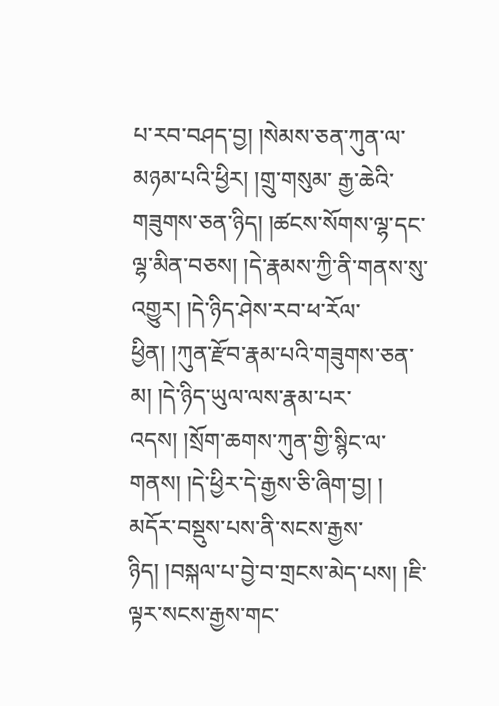པ་རབ་བཤད་བྱ། །སེམས་ཅན་ཀུན་ལ་མཉམ་པའི་ཕྱིར། །གྲུ་གསུམ་ རྒྱ་ཆེའི་གཟུགས་ཅན་ཉིད། །ཚངས་སོགས་ལྷ་དང་ལྷ་མིན་བཅས། །དེ་རྣམས་ཀྱི་ནི་གནས་སུ་འགྱུར། །དེ་ཉིད་ཤེས་རབ་ཕ་རོལ་ཕྱིན། །ཀུན་རྫོབ་རྣམ་པའི་གཟུགས་ཅན་མ། །དེ་ཉིད་ཡུལ་ལས་རྣམ་པར་འདས། །སྲོག་ཆགས་ཀུན་གྱི་སྙིང་ལ་གནས། །དེ་ཕྱིར་དེ་རྒྱས་ཅི་ཞིག་བྱ། ། མདོར་བསྡུས་པས་ནི་སངས་རྒྱས་ཉིད། །བསྐལ་པ་བྱེ་བ་གྲངས་མེད་པས། །ཇི་ལྟར་སངས་རྒྱས་གང་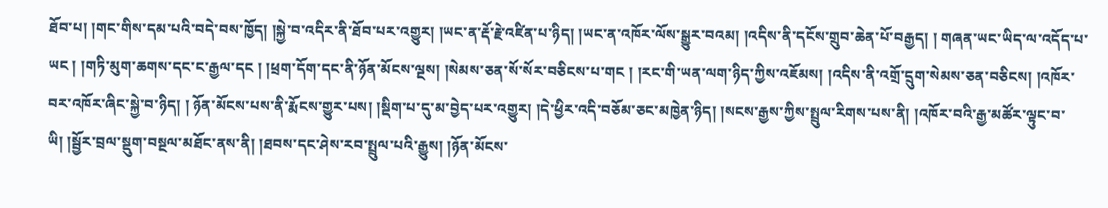ཐོབ་པ། །གང་གིས་དམ་པའི་བདེ་བས་ཁྱོད། །སྐྱེ་བ་འདིར་ནི་ཐོབ་པར་འགྱུར། །ཡང་ན་རྡོ་རྗེ་འཛིན་པ་ཉིད། །ཡང་ན་འཁོར་ལོས་སྒྱུར་བའམ། །འདིས་ནི་དངོས་གྲུབ་ཆེན་པོ་བརྒྱད། ། གཞན་ཡང་ཡིད་ལ་འདོད་པ་ཡང ། །གཏི་མུག་ཆགས་དང་ང་རྒྱལ་དང ། །ཕྲག་དོག་དང་ནི་ཉོན་མོངས་ལྔས། །སེམས་ཅན་སོ་སོར་བཅིངས་པ་གང ། །རང་གི་ཡན་ལག་ཉིད་ཀྱིས་འཇོམས། །འདིས་ནི་འགྲོ་དྲུག་སེམས་ཅན་བཅིངས། །འཁོར་བར་འཁོར་ཞིང་སྐྱེ་བ་ཉིད། ། ཉོན་མོངས་པས་ནི་རྨོངས་གྱུར་པས། །སྡིག་པ་དུ་མ་བྱེད་པར་འགྱུར། །དེ་ཕྱིར་འདི་བཅོམ་ཅང་མཁྱེན་ཉིད། །སངས་རྒྱས་ཀྱིས་སྤྲུལ་རིགས་པས་ནི། །འཁོར་བའི་རྒྱ་མཚོར་ལྟུང་བ་ཡི། །སྦྱོར་བྲལ་སྡུག་བསྔལ་མཐོང་ནས་ནི། །ཐབས་དང་ཤེས་རབ་སྤྲུལ་པའི་རྒྱུས། །ཉོན་མོངས་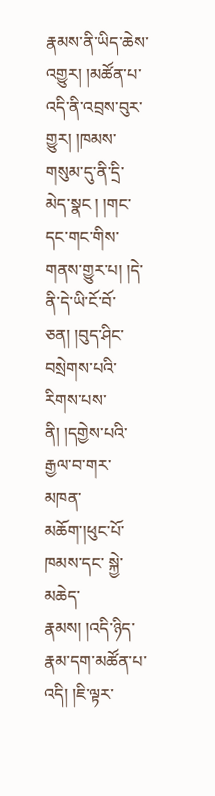རྣམས་ནི་ཡིད་ཆེས་འགྱུར། །མཚོན་པ་འདི་ནི་འབྲས་བུར་གྱུར། །ཁམས་གསུམ་དུ་ནི་དྲི་མེད་སྣང ། །གང་དང་གང་གིས་གནས་གྱུར་པ། །དེ་ནི་དེ་ཡི་ངོ་བོ་ཅན། །བུད་ཤིང་བསྲེགས་པའི་རིགས་པས་ནི། །དགྱེས་པའི་རྒྱལ་བ་གར་མཁན་མཆོག་།ཕུང་པོ་ཁམས་དང་ སྐྱེ་མཆེད་རྣམས། །འདི་ཉིད་རྣམ་དག་མཚོན་པ་འདི། །ཇི་ལྟར་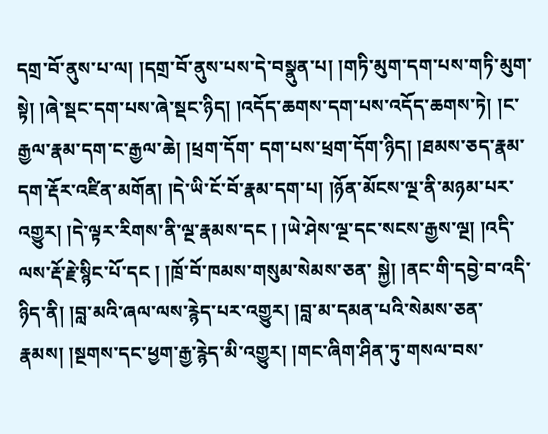དགྲ་བོ་ནུས་པ་ལ། །དགྲ་བོ་ནུས་པས་དེ་བསྣུན་པ། །གཏི་མུག་དག་པས་གཏི་མུག་སྟེ། །ཞེ་སྡང་དག་པས་ཞེ་སྡང་ཉིད། །འདོད་ཆགས་དག་པས་འདོད་ཆགས་ཏེ། །ང་རྒྱལ་རྣམ་དག་ང་རྒྱལ་ཆེ། །ཕྲག་དོག་ དག་པས་ཕྲག་དོག་ཉིད། །ཐམས་ཅད་རྣམ་དག་རྡོར་འཛིན་མགོན། །དེ་ཡི་ངོ་བོ་རྣམ་དག་པ། །ཉོན་མོངས་ལྔ་ནི་མཉམ་པར་འགྱུར། །དེ་ལྟར་རིགས་ནི་ལྔ་རྣམས་དང ། །ཡེ་ཤེས་ལྔ་དང་སངས་རྒྱས་ལྔ། །འདི་ལས་རྡོ་རྗེ་སྙིང་པོ་དང ། །ཁྲོ་བོ་ཁམས་གསུམ་སེམས་ཅན་ སྐྱེ། །ནང་གི་དབྱེ་བ་འདི་ཉིད་ནི། །བླ་མའི་ཞལ་ལས་རྙེད་པར་འགྱུར། །བླ་མ་དམན་པའི་སེམས་ཅན་རྣམས། །སྔགས་དང་ཕྱག་རྒྱ་རྙེད་མི་འགྱུར། །གང་ཞིག་ཤིན་ཏུ་གསལ་བས་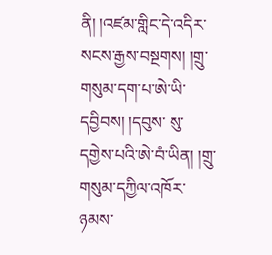ནི། །འཛམ་གླིང་དེ་འདིར་སངས་རྒྱས་བསྔགས། །གྲུ་གསུམ་དག་པ་ཨེ་ཡི་དབྱིབས། །དབུས་ སུ་དགྱེས་པའི་ཨེ་བཾ་ཡིན། །གྲུ་གསུམ་དཀྱིལ་འཁོར་ཉམས་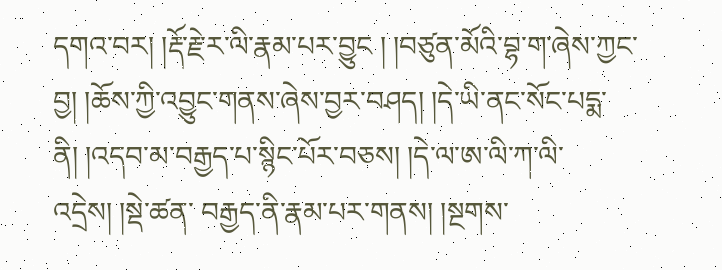དགའ་བར། །རྡོ་རྗེ་ར་ལི་རྣམ་པར་བྱུང ། །བཙུན་མོའི་བྷ་ག་ཞེས་ཀྱང་བྱ། །ཆོས་ཀྱི་འབྱུང་གནས་ཞེས་བྱར་བཤད། །དེ་ཡི་ནང་སོང་པདྨ་ནི། །འདབ་མ་བརྒྱད་པ་སྙིང་པོར་བཅས། །དེ་ལ་ཨ་ལི་ཀ་ལི་འདྲེས། །སྡེ་ཚན་ བརྒྱད་ནི་རྣམ་པར་གནས། །སྔགས་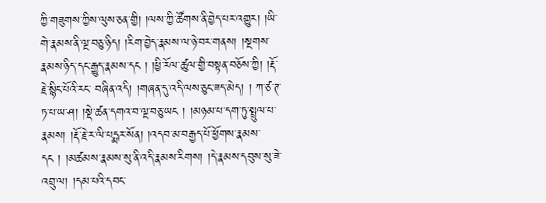ཀྱི་གཟུགས་ཀྱིས་ལུས་ཅན་གྱི། །ལས་ཀྱི་ཚོགས་ནི་བྱེད་པར་འགྱུར། །ཡི་གེ་རྣམས་ནི་ལྔ་བཅུ་ཉིད། །རིག་བྱེད་རྣམས་ལ་ཉེ་བར་གནས། །སྔགས་རྣམས་ཉིད་དང་རྒྱུད་རྣམས་དང ། །ཕྱི་རོལ་ཚུལ་གྱི་བསྟན་བཅོས་ཀྱི། །རྡོ་རྗེ་སྙིང་པོའི་རང་ བཞིན་འདི། །གཞན་དུ་འདི་ལས་ཅུང་ཟད་མེད། ། ཀ་ཙ་ཊ་ཏ་པ་ཡ་ཤ། །སྡེ་ཚན་དགའ་བ་ལྔ་བཅུ་ཡང ། །མཉམ་པ་དག་ཏུ་སྤྲུལ་པ་རྣམས། །རྡོ་རྗེ་ར་ལི་པདྨར་སོན། །འདབ་མ་བརྒྱད་པོ་ཕྱོགས་རྣམས་དང ། །མཚམས་རྣམས་སུ་ནི་འདི་རྣམས་རིགས། །དེ་རྣམས་དབུས་སུ་ཟེ་
འབྲུ་ལ། །དམ་པའི་དབང་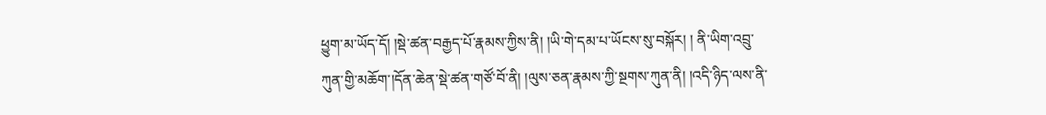ཕྱུག་མ་ཡོད་དོ། །སྡེ་ཚན་བརྒྱད་པོ་རྣམས་ཀྱིས་ནི། །ཡི་གེ་དམ་པ་ཡོངས་སུ་བསྐོར། ། ནི་ཡིག་འབྲུ་ཀུན་གྱི་མཆོག་།དོན་ཆེན་སྡེ་ཚན་གཙོ་བོ་ནི། །ལུས་ཅན་རྣམས་ཀྱི་སྔགས་ཀུན་ནི། །འདི་ཉིད་ལས་ནི་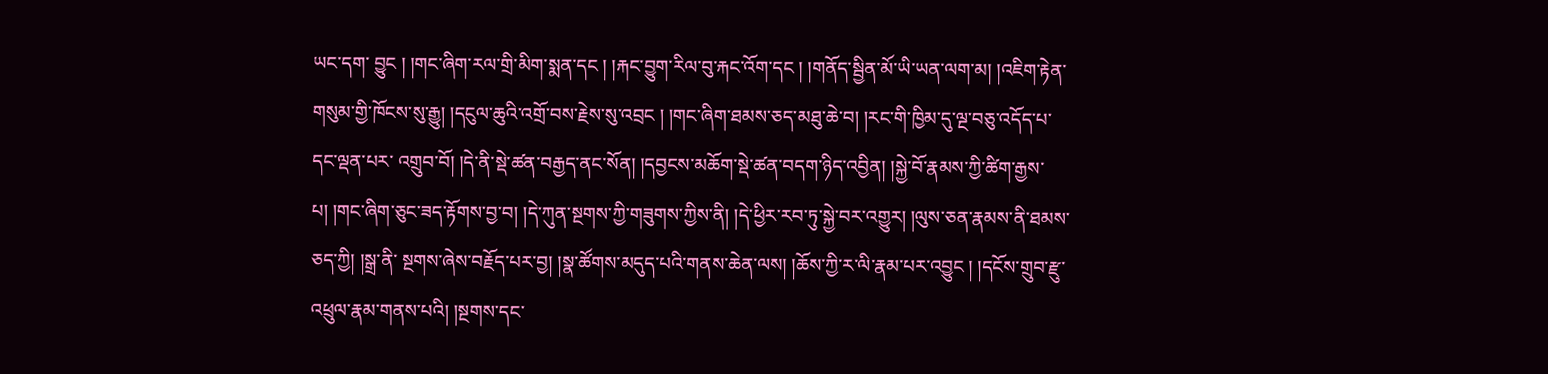ཡང་དག་ བྱུང ། །གང་ཞིག་རལ་གྲི་མིག་སྨན་དང ། །རྐང་བྱུག་རིལ་བུ་རྐང་འོག་དང ། །གནོད་སྦྱིན་མོ་ཡི་ཡན་ལག་མ། །འཇིག་རྟེན་གསུམ་གྱི་ཁོངས་སུ་རྒྱུ། །དངུལ་ཆུའི་འགྲོ་བས་རྗེས་སུ་འབྲང ། །གང་ཞིག་ཐམས་ཅད་མཐུ་ཆེ་བ། །རང་གི་ཁྱིམ་དུ་ལྔ་བཅུ་འདོད་པ་དང་ལྡན་པར་ འགྲུབ་བོ། །དེ་ནི་སྡེ་ཚན་བརྒྱད་ནང་སོན། །དབྱངས་མཆོག་སྡེ་ཚན་བདག་ཉིད་འབྱིན། །སྐྱེ་བོ་རྣམས་ཀྱི་ཚིག་རྒྱས་པ། །གང་ཞིག་ཅུང་ཟད་རྟོགས་བྱ་བ། །དེ་ཀུན་སྔགས་ཀྱི་གཟུགས་ཀྱིས་ནི། །དེ་ཕྱིར་རབ་ཏུ་སྐྱེ་བར་འགྱུར། །ལུས་ཅན་རྣམས་ནི་ཐམས་ཅད་ཀྱི། །སྒྲ་ནི་ སྔགས་ཞེས་བརྗོད་པར་བྱ། །སྣ་ཚོགས་མདུད་པའི་གནས་ཆེན་ལས། །ཆོས་ཀྱི་ར་ལི་རྣམ་པར་འབྱུང ། །དངོས་གྲུབ་རྫུ་འཕྲུལ་རྣམ་གནས་པའི། །སྔགས་དང་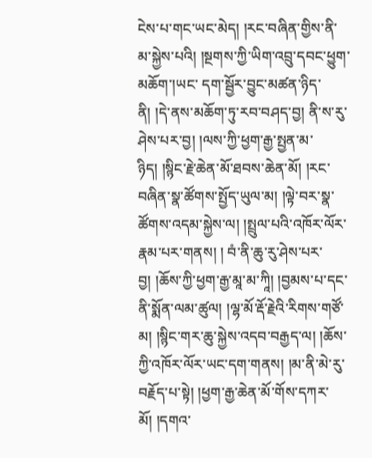ངེས་པ་གང་ཡང་མེད། །རང་བཞིན་གྱིས་ནི་མ་སྐྱེས་པའི། །སྔགས་ཀྱི་ཡིག་འབྲུ་དབང་ཕྱུག་མཆོག་།ཡང་ དག་སྦྱོར་བྱུང་མཚན་ཉིད་ནི། །དེ་ནས་མཆོག་ཏུ་རབ་བཤད་བྱ། ནི་ས་རུ་ཤེས་པར་བྱ། །ལས་ཀྱི་ཕྱག་རྒྱ་སྤྱན་མ་ཉིད། །སྙིང་རྗེ་ཆེན་མོ་ཐབས་ཆེན་མོ། །རང་བཞིན་སྣ་ཚོགས་སྤྱོད་ཡུལ་མ། །ལྟེ་བར་སྣ་ཚོགས་འདམ་སྐྱེས་ལ། །སྤྲུལ་པའི་འཁོར་ལོར་རྣམ་པར་གནས། ། བཾ་ནི་ཆུ་རུ་ཤེས་པར་བྱ། །ཆོས་ཀྱི་ཕྱག་རྒྱ་མཱ་མ་ཀཱི། །བྱམས་པ་དང་ནི་སྨོན་ལམ་ཚུལ། །ལྷ་མོ་རྡོ་རྗེའི་རིགས་གཙོ་མ། །སྙིང་གར་ཆུ་སྐྱེས་འདབ་བརྒྱད་ལ། །ཆོས་ཀྱི་འཁོར་ལོར་ཡང་དག་གནས། །མ་ནི་མེ་རུ་བརྗོད་པ་སྟེ། །ཕྱག་རྒྱ་ཆེན་མོ་གོས་དཀར་མོ། །དགའ་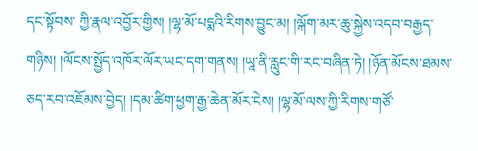དང་སྟོབས་ ཀྱི་རྣལ་འབྱོར་གྱིས། །ལྷ་མོ་པདྨའི་རིགས་བྱུང་མ། །ལྐོག་མར་ཆུ་སྐྱེས་འདབ་བརྒྱད་གཉིས། །ལོངས་སྤྱོད་འཁོར་ལོར་ཡང་དག་གནས། །ཡཱ་ནི་རླུང་གི་རང་བཞིན་ཏེ། །ཉོན་མོངས་ཐམས་ཅད་རབ་འཇོམས་བྱེད། །དམ་ཚིག་ཕྱག་རྒྱ་ཆེན་མོར་ངེས། །ལྷ་མོ་ལས་ཀྱི་རིགས་གཙོ་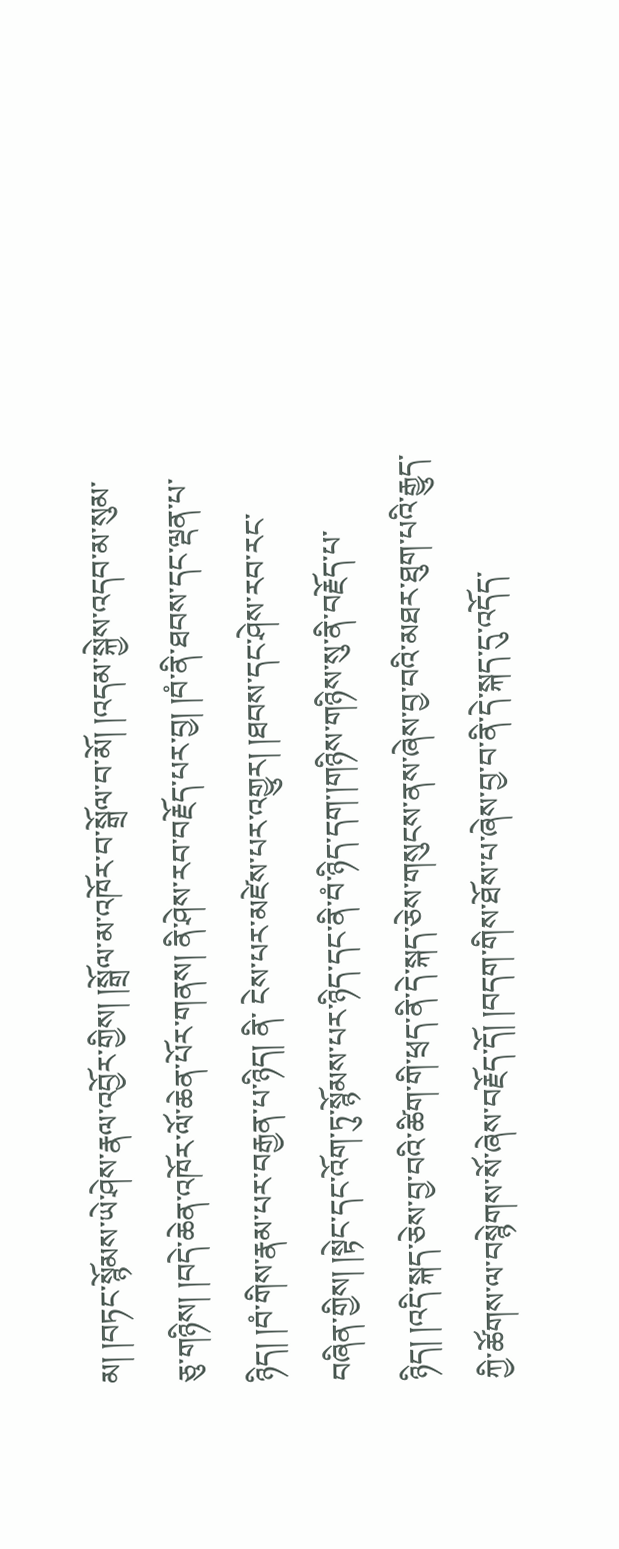མ། །བཏང་སྙོམས་ཡེ་ཤེས་རྣལ་འབྱོར་གྱིས། །སྒྲོལ་མ་འཁོར་བ་སྒྲོལ་བ་མོ། །འདམ་སྐྱེས་འདབ་མ་སུམ་ཅུ་གཉིས། །བདེ་ཆེན་འཁོར་ལོ་ཆེན་པོར་གནས། ནི་ཤེས་རབ་བརྗོད་པར་བྱ། །བཾ་ནི་ཐབས་དང་ལྡན་པ་ཉིད། །བཾ་གིས་རྣམ་པར་བརྒྱན་པ་ཉིད། ནི་ ངེས་པར་མཛེས་པར་འགྱུར། །ཐབས་དང་ཤེས་རབ་རང་བཞིན་གྱིས། །སྟེང་དང་འོག་ཏུ་སྙོམས་པར་ཉིད་དང་ནི་བཾ་ཉིད་དག་།གཉིས་གཉིས་སུ་ནི་བརྗོད་པ་ཉིད། །འདི་སྐད་ཅེས་བྱ་བའི་ཚིག་གི་ཕྲད་ནི་དེ་སྐད་ཅེས་གསུངས་ནས་ཞེས་བྱ་བའི་མཐར་ཐུག་པའི་རྒྱུད་ ཀྱི་ཚོགས་ལ་བསྙེགས་སོ་ཞེས་བརྗོད་དོ། །བདག་གིས་ཐོས་པ་ཞེས་བྱ་བ་ནི་དེ་སྐད་དུ་འདོད་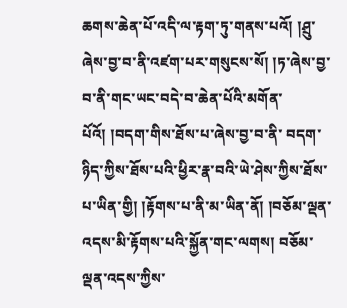ཆགས་ཆེན་པོ་འདི་ལ་རྟག་ཏུ་གནས་པའོ། །ཤྲུ་ཞེས་བྱ་བ་ནི་འཛག་པར་གསུངས་སོ། །ཏ་ཞེས་བྱ་བ་ནི་གང་ཡང་བདེ་བ་ཆེན་པོའི་མགོན་པོའོ། །བདག་གིས་ཐོས་པ་ཞེས་བྱ་བ་ནི་ བདག་ཉིད་ཀྱིས་ཐོས་པའི་ཕྱིར་རྣ་བའི་ཡེ་ཤེས་ཀྱིས་ཐོས་པ་ཡིན་གྱི། །རྟོགས་པ་ནི་མ་ཡིན་ནོ། །བཅོམ་ལྡན་འདས་མི་རྟོགས་པའི་སྐྱོན་གང་ལགས། བཅོམ་ལྡན་འདས་ཀྱིས་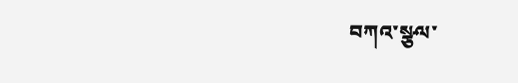བཀའ་སྩལ་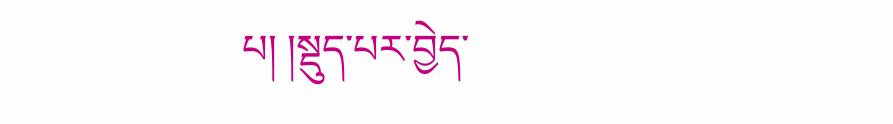པ། །སྡུད་པར་བྱེད་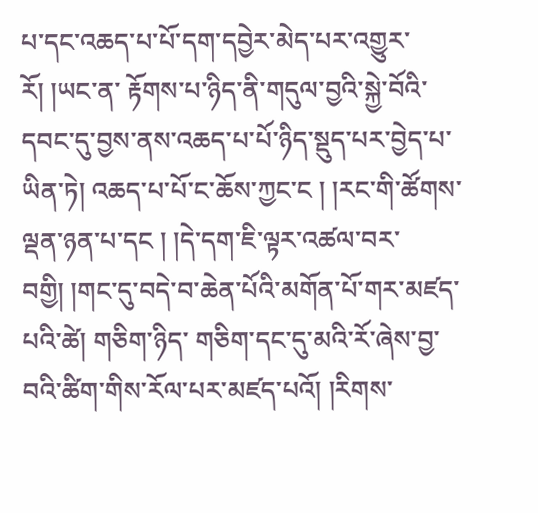པ་དང་འཆད་པ་པོ་དག་དབྱེར་མེད་པར་འགྱུར་རོ། །ཡང་ན་ རྟོགས་པ་ཉིད་ནི་གདུལ་བྱའི་སྐྱེ་བོའི་དབང་དུ་བྱས་ནས་འཆད་པ་པོ་ཉིད་སྡུད་པར་བྱེད་པ་ཡིན་ཏེ། འཆད་པ་པོ་ང་ཆོས་ཀྱང་ང ། །རང་གི་ཚོགས་ལྡན་ཉན་པ་དང ། །དེ་དག་ཇི་ལྟར་འཚལ་བར་བགྱི། །གང་དུ་བདེ་བ་ཆེན་པོའི་མགོན་པོ་གར་མཛད་པའི་ཚེ། གཅིག་ཉིད་ གཅིག་དང་དུ་མའི་རོ་ཞེས་བྱ་བའི་ཚིག་གིས་རོལ་པར་མཛད་པའོ། །རིགས་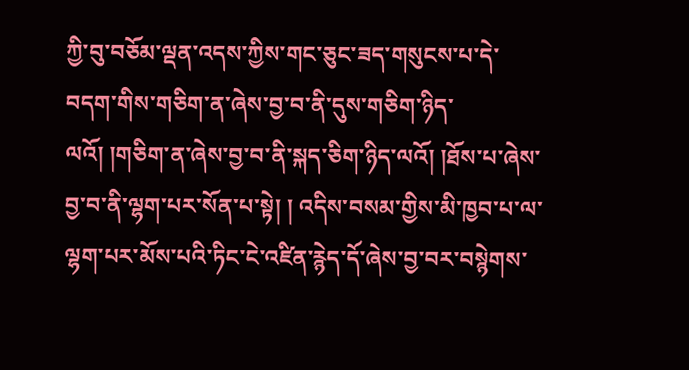ཀྱི་བུ་བཅོམ་ལྡན་འདས་ཀྱིས་གང་ཅུང་ཟད་གསུངས་པ་དེ་བདག་གིས་གཅིག་ན་ཞེས་བྱ་བ་ནི་དུས་གཅིག་ཉིད་ལའོ། །གཅིག་ན་ཞེས་བྱ་བ་ནི་སྐད་ཅིག་ཉིད་ལའོ། །ཐོས་པ་ཞེས་བྱ་བ་ནི་ལྷག་པར་སོན་པ་སྟེ། ། འདིས་བསམ་གྱིས་མི་ཁྱབ་པ་ལ་ལྷག་པར་མོས་པའི་ཏིང་ངེ་འཛིན་རྙེད་དོ་ཞེས་བྱ་བར་བསྙེགས་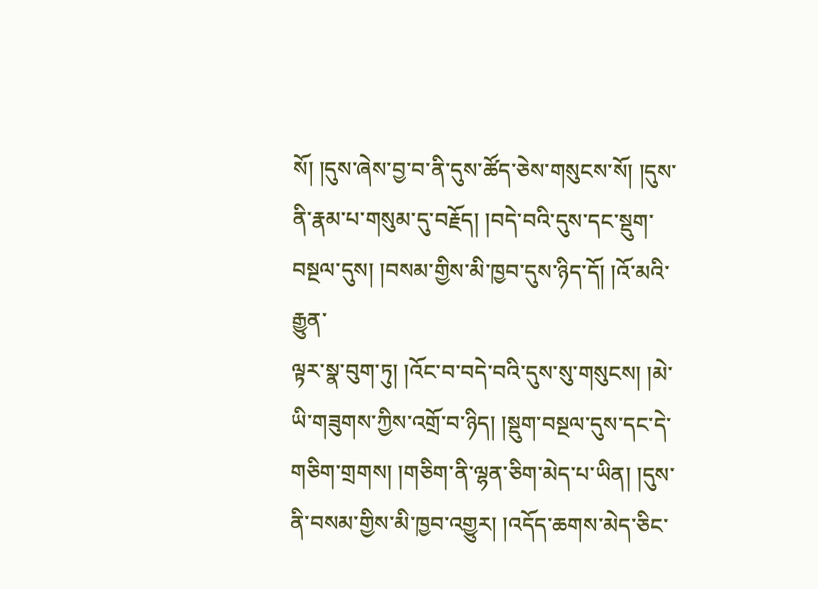སོ། །དུས་ཞེས་བྱ་བ་ནི་དུས་ཚོད་ཅེས་གསུངས་སོ། །དུས་ནི་རྣམ་པ་གསུམ་དུ་བརྗོད། །བདེ་བའི་དུས་དང་སྡུག་བསྔལ་དུས། །བསམ་གྱིས་མི་ཁྱབ་དུས་ཉིད་དོ། །འོ་མའི་རྒྱུན་
ལྟར་སྣ་བུག་ཏུ། །འོང་བ་བདེ་བའི་དུས་སུ་གསུངས། །མེ་ཡི་གཟུགས་ཀྱིས་འགྲོ་བ་ཉིད། །སྡུག་བསྔལ་དུས་དང་དེ་གཅིག་གྲགས། །གཅིག་ནི་ལྷན་ཅིག་མེད་པ་ཡིན། །དུས་ནི་བསམ་གྱིས་མི་ཁྱབ་འགྱུར། །འདོད་ཆགས་མེད་ཅིང་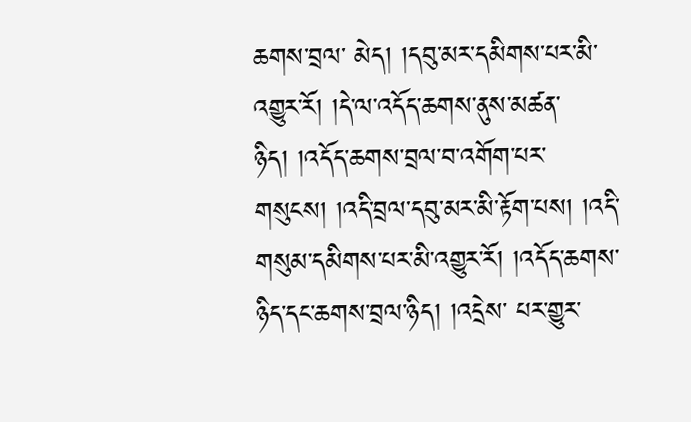ཆགས་བྲལ་ མེད། །དབུ་མར་དམིགས་པར་མི་འགྱུར་རོ། །དེ་ལ་འདོད་ཆགས་ནུས་མཚན་ཉིད། །འདོད་ཆགས་བྲལ་བ་འགོག་པར་གསུངས། །འདི་བྲལ་དབུ་མར་མི་རྟོག་པས། །འདི་གསུམ་དམིགས་པར་མི་འགྱུར་རོ། །འདོད་ཆགས་ཉིད་དང་ཆགས་བྲལ་ཉིད། །འདྲེས་ པར་གྱུར་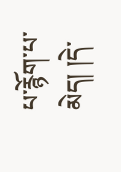པ་རྙོག་པ་མེད། །དེ་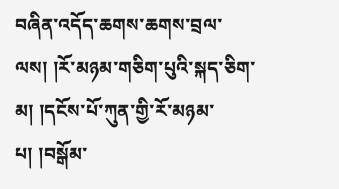བཞིན་འདོད་ཆགས་ཆགས་བྲལ་ལས། །རོ་མཉམ་གཅིག་པུའི་སྐད་ཅིག་མ། །དངོས་པོ་ཀུན་གྱི་རོ་མཉམ་པ། །བསྒོམ་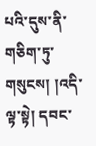པའི་དུས་ནི་གཅིག་ཏུ་གསུངས། །འདི་ལྟ་སྟེ། དབང་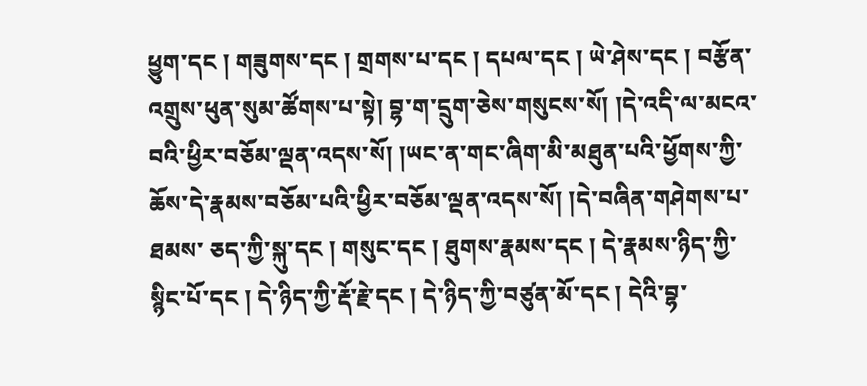ཕྱུག་དང ། གཟུགས་དང ། གྲགས་པ་དང ། དཔལ་དང ། ཡེ་ཤེས་དང ། བརྩོན་འགྲུས་ཕུན་སུམ་ཚོགས་པ་སྟེ། བྷ་ག་དྲུག་ཅེས་གསུངས་སོ། །དེ་འདི་ལ་མངའ་བའི་ཕྱིར་བཅོམ་ལྡན་འདས་སོ། །ཡང་ན་གང་ཞིག་མི་མཐུན་པའི་ཕྱོགས་ཀྱི་ཆོས་དེ་རྣམས་བཅོམ་པའི་ཕྱིར་བཅོམ་ལྡན་འདས་སོ། །དེ་བཞིན་གཤེགས་པ་ཐམས་ ཅད་ཀྱི་སྐུ་དང ། གསུང་དང ། ཐུགས་རྣམས་དང ། དེ་རྣམས་ཉིད་ཀྱི་སྙིང་པོ་དང ། དེ་ཉིད་ཀྱི་རྡོ་རྗེ་དང ། དེ་ཉིད་ཀྱི་བཙུན་མོ་དང ། དེའི་བྷ་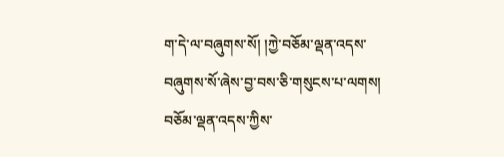ག་དེ་ལ་བཞུགས་སོ། །ཀྱེ་བཅོམ་ལྡན་འདས་བཞུགས་སོ་ཞེས་བྱ་བས་ཅི་གསུངས་པ་ལགས། བཅོམ་ལྡན་འདས་ཀྱིས་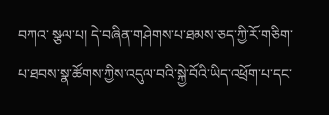བཀའ་ སྩལ་པ། དེ་བཞིན་གཤེགས་པ་ཐམས་ཅད་ཀྱི་རོ་གཅིག་པ་ཐབས་སྣ་ཚོགས་ཀྱིས་འདུལ་བའི་སྐྱེ་བོའི་ཡིད་འཕྲོག་པ་དང་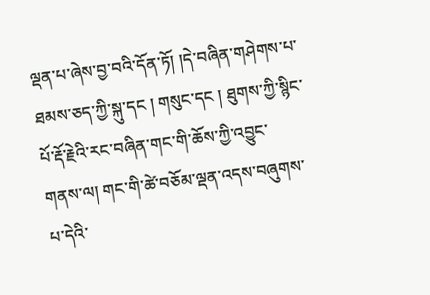ལྡན་པ་ཞེས་བྱ་བའི་དོན་ཏོ། །དེ་བཞིན་གཤེགས་པ་ཐམས་ཅད་ཀྱི་སྐུ་དང ། གསུང་དང ། ཐུགས་ཀྱི་སྙིང་པོ་རྡོ་རྗེའི་རང་བཞིན་གང་གི་ཆོས་ཀྱི་འབྱུང་ གནས་ལ། གང་གི་ཚེ་བཅོམ་ལྡན་འདས་བཞུགས་པ་དེའི་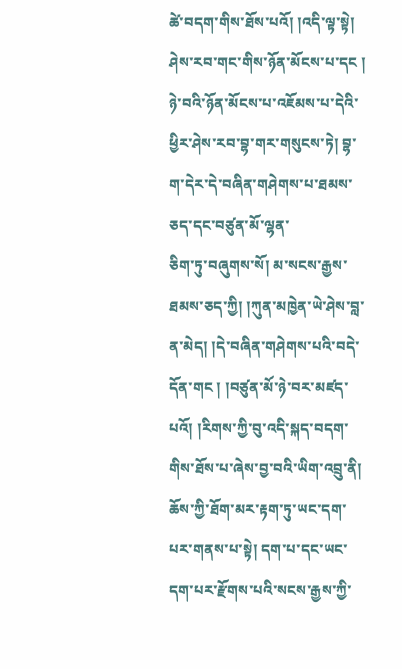ཚེ་བདག་གིས་ཐོས་པའོ། །འདི་ལྟ་སྟེ། ཤེས་རབ་གང་གིས་ཉོན་མོངས་པ་དང ། ཉེ་བའི་ཉོན་མོངས་པ་འཇོམས་པ་དེའི་ཕྱིར་ཤེས་རབ་བྷ་གར་གསུངས་ཏེ། བྷ་ག་དེར་དེ་བཞིན་གཤེགས་པ་ཐམས་ཅད་དང་བཙུན་མོ་ལྷན་
ཅིག་ཏུ་བཞུགས་སོ། མ་སངས་རྒྱས་ཐམས་ཅད་ཀྱི། །ཀུན་མཁྱེན་ཡེ་ཤེས་བླ་ན་མེད། །དེ་བཞིན་གཤེགས་པའི་བདེ་དོན་གང ། །བཙུན་མོ་ཉེ་བར་མཛད་པའོ། །རིགས་ཀྱི་བུ་འདི་སྐད་བདག་གིས་ཐོས་པ་ཞེས་བྱ་བའི་ཡིག་འབྲུ་ནི། ཆོས་ཀྱི་ཐོག་མར་རྟག་ཏུ་ཡང་དག་ པར་གནས་པ་སྟེ། དག་པ་དང་ཡང་དག་པར་རྫོགས་པའི་སངས་རྒྱས་ཀྱི་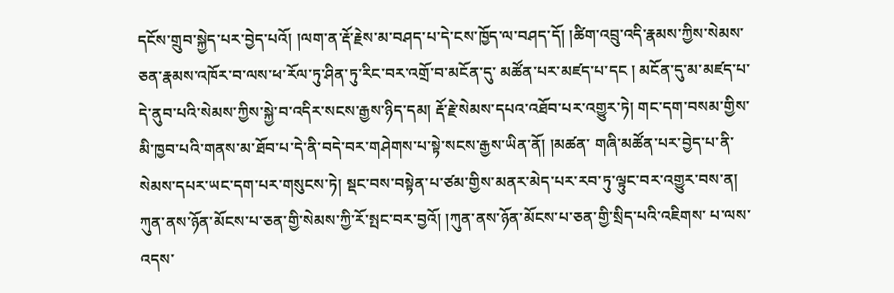དངོས་གྲུབ་སྐྱེད་པར་བྱེད་པའོ། །ལག་ན་རྡོ་རྗེས་མ་བཤད་པ་དེ་ངས་ཁྱོད་ལ་བཤད་དོ། །ཚིག་འབྲུ་འདི་རྣམས་ཀྱིས་སེམས་ཅན་རྣམས་འཁོར་བ་ལས་ཕ་རོལ་ཏུ་ཤིན་ཏུ་རིང་བར་འགྲོ་བ་མངོན་དུ་ མཚོན་པར་མཛད་པ་དང ། མངོན་དུ་མ་མཛད་པ་དེ་ནུབ་པའི་སེམས་ཀྱིས་སྐྱེ་བ་འདིར་སངས་རྒྱས་ཉིད་དམ། རྡོ་རྗེ་སེམས་དཔའ་འཐོབ་པར་འགྱུར་ཏེ། གང་དག་བསམ་གྱིས་མི་ཁྱབ་པའི་གནས་མ་ཐོབ་པ་དེ་ནི་བདེ་བར་གཤེགས་པ་སྟེ་སངས་རྒྱས་ཡིན་ནོ། །མཚན་ གཞི་མཚོན་པར་བྱེད་པ་ནི་སེམས་དཔར་ཡང་དག་པར་གསུངས་ཏེ། སྡང་བས་བསྟེན་པ་ཙམ་གྱིས་མནར་མེད་པར་རབ་ཏུ་ལྟུང་བར་འགྱུར་བས་ན། ཀུན་ནས་ཉོན་མོངས་པ་ཅན་གྱི་སེམས་ཀྱི་རོ་སྤང་བར་བྱའོ། །ཀུན་ནས་ཉོན་མོངས་པ་ཅན་གྱི་སྲིད་པའི་འཇིགས་ པ་ལས་འདས་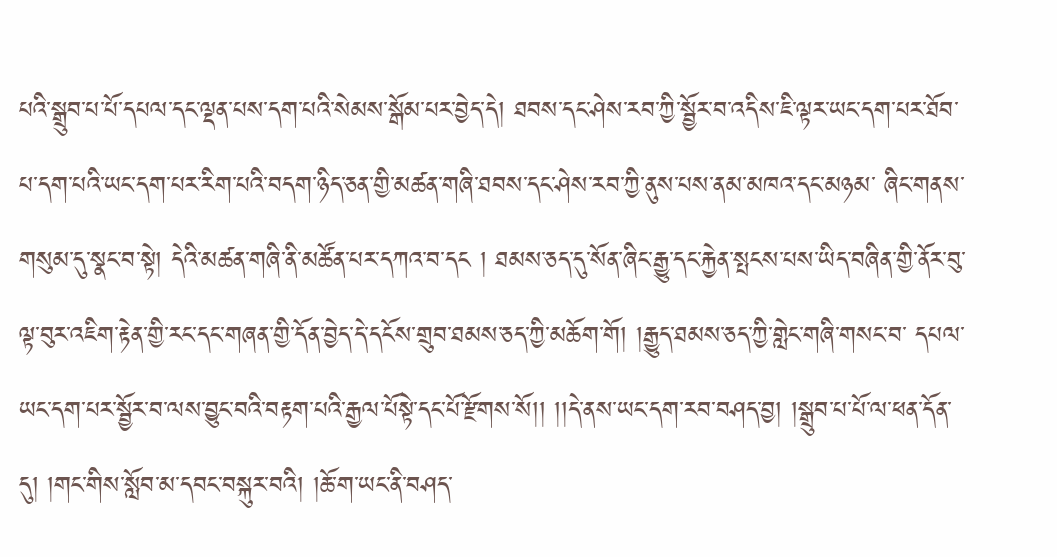པའི་སྒྲུབ་པ་པོ་དཔལ་དང་ལྡན་པས་དག་པའི་སེམས་སྒོམ་པར་བྱེད་དེ། ཐབས་དང་ཤེས་རབ་ཀྱི་སྦྱོར་བ་འདིས་ཇི་ལྟར་ཡང་དག་པར་ཐོབ་པ་དག་པའི་ཡང་དག་པར་རིག་པའི་བདག་ཉིད་ཅན་གྱི་མཚན་གཞི་ཐབས་དང་ཤེས་རབ་ཀྱི་ནུས་པས་ནམ་མཁའ་དང་མཉམ་ ཞིང་གནས་གསུམ་དུ་སྣང་བ་སྟེ། དེའི་མཚན་གཞི་ནི་མཚོན་པར་དཀའ་བ་དང ། ཐམས་ཅད་དུ་སོན་ཞིང་རྒྱུ་དང་རྐྱེན་སྤངས་པས་ཡིད་བཞིན་གྱི་ནོར་བུ་ལྟ་བུར་འཇིག་རྟེན་གྱི་རང་དང་གཞན་གྱི་དོན་བྱེད་དེ་དངོས་གྲུབ་ཐམས་ཅད་ཀྱི་མཆོག་གོ། །རྒྱུད་ཐམས་ཅད་ཀྱི་གླེང་གཞི་གསང་བ་ དཔལ་ཡང་དག་པར་སྦྱོར་བ་ལས་བྱུང་བའི་བརྟག་པའི་རྒྱལ་པོསྟེ་དང་པོ་རྫོགས་སོ།། །།དེ་ནས་ཡང་དག་རབ་བཤད་བྱ། །སྒྲུབ་པ་པོ་ལ་ཕན་དོན་དུ། །གང་གིས་སློབ་མ་དབང་བསྐུར་བའི། །ཆོ་ག་ཡང་ནི་བཤད་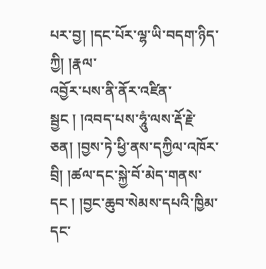པར་བྱ། །དང་པོར་ལྷ་ཡི་བདག་ཉིད་ཀྱི། །རྣལ་
འབྱོར་པས་ནི་ནོར་འཛིན་སྦྱང ། །འབད་པས་ཧཱུཾ་ལས་རྡོ་རྗེ་ཅན། །བྱས་ཏེ་ཕྱི་ནས་དཀྱིལ་འཁོར་བྲི། །ཚལ་དང་སྐྱེ་བོ་མེད་གནས་དང ། །བྱང་ཆུབ་སེམས་དཔའི་ཁྱིམ་དང་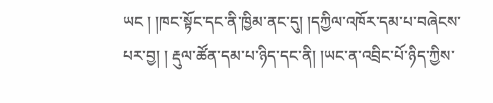ཡང ། །ཁང་སྟོང་དང་ནི་ཁྱིམ་ནང་དུ། །དཀྱིལ་འཁོར་དམ་པ་བཞེངས་པར་བྱ། ། རྡུལ་ཚོན་དམ་པ་ཉིད་དང་ནི། །ཡང་ན་འབྲིང་པོ་ཉིད་ཀྱིས་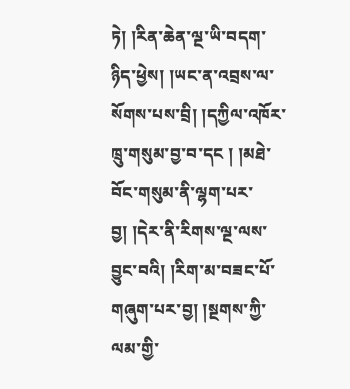ཏེ། །རིན་ཆེན་ལྔ་ཡི་བདག་ཉིད་ཕྱེས། །ཡང་ན་འབྲས་ལ་སོགས་པས་བྲི། །དཀྱིལ་འཁོར་ཁྲུ་གསུམ་བྱ་བ་དང ། །མཐེ་བོང་གསུམ་ནི་ལྷག་པར་བྱ། །དེར་ནི་རིགས་ལྔ་ལས་བྱུང་བའི། །རིག་མ་བཟང་པོ་ གཞུག་པར་བྱ། །སྔགས་ཀྱི་ལམ་གྱི་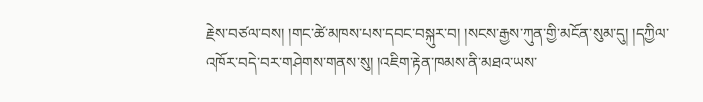རྗེས་བཙལ་བས། །གང་ཚེ་མཁས་པས་དབང་བསྐུར་བ། །སངས་རྒྱས་ཀུན་གྱི་མངོན་སུམ་དུ། །དཀྱིལ་འཁོར་བདེ་བར་གཤེགས་གནས་སུ། །འཇིག་རྟེན་ཁམས་ནི་མཐའ་ཡས་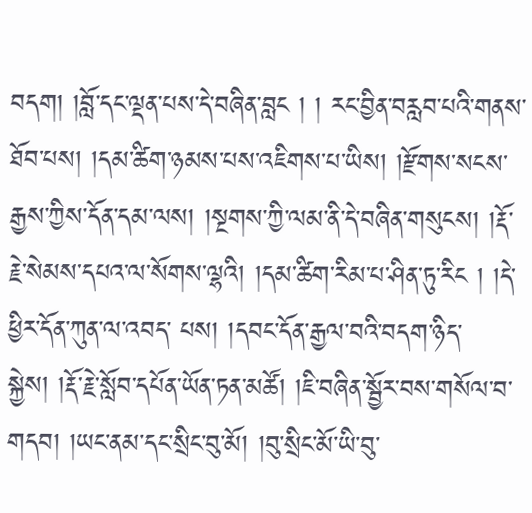བདག། །བློ་དང་ལྡན་པས་དེ་བཞིན་བླང ། ། རང་བྱིན་བརླབ་པའི་གནས་ཐོབ་པས། །དམ་ཚིག་ཉམས་པས་འཇིགས་པ་ཡིས། །རྫོགས་སངས་རྒྱས་ཀྱིས་དོན་དམ་ལས། །སྔགས་ཀྱི་ལམ་ནི་དེ་བཞིན་གསུངས། །རྡོ་རྗེ་སེམས་དཔའ་ལ་སོགས་ལྷའི། །དམ་ཚིག་རིམ་པ་ཤིན་ཏུ་རིང ། །དེ་ཕྱིར་དོན་ཀུན་ལ་འབད་ པས། །དབང་དོན་རྒྱལ་བའི་བདག་ཉིད་སྐྱེས། །རྡོ་རྗེ་སློབ་དཔོན་ཡོན་ཏན་མཚོ། །ཇི་བཞིན་སྦྱོར་བས་གསོལ་བ་གདབ། །ཡང་ནམ་དང་སྲིང་བུ་མོ། །བུ་སྲིང་མོ་ཡི་བུ་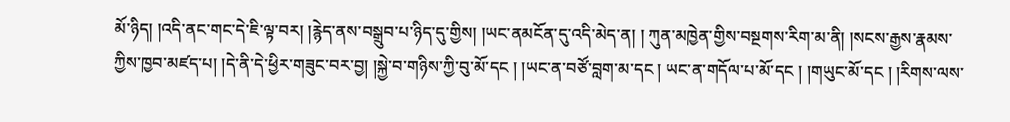མོ་ཉིད། །འདི་ནང་གང་དེ་ཇི་ལྟ་བར། །རྙེད་ནས་བསྒྲུབ་པ་ཉིད་དུ་གྱིས། །ཡང་ནམངོན་དུ་འདི་མེད་ན། ། ཀུན་མཁྱེན་གྱིས་བསྔགས་རིག་མ་ནི། །སངས་རྒྱས་རྣམས་ཀྱིས་ཁྱབ་མཛད་པ། །དེ་ནི་དེ་ཕྱིར་གཟུང་བར་བྱ། །སྐྱེ་བ་གཉིས་ཀྱི་བུ་མོ་དང ། །ཡང་ན་བཙོ་བླག་མ་དང ། ཡང་ན་གདོལ་པ་མོ་དང ། །གཡུང་མོ་དང ། །རིགས་ལས་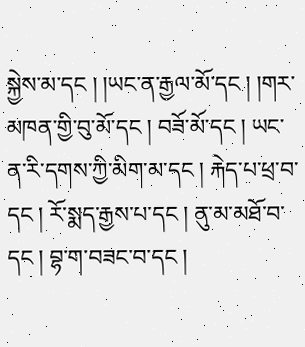སྐྱེས་མ་དང ། །ཡང་ན་རྒྱལ་མོ་དང ། །གར་ མཁན་གྱི་བུ་མོ་དང ། བཟོ་མོ་དང ། ཡང་ན་རི་དགས་ཀྱི་མིག་མ་དང ། རྐེད་པ་ཕྲ་བ་དང ། རོ་སྨད་རྒྱས་པ་དང ། ནུ་མ་མཐོ་བ་དང ། བྷ་ག་བཟང་བ་དང །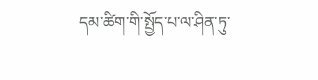དམ་ཚིག་གི་སྤྱོད་པ་ལ་ཤིན་ཏུ་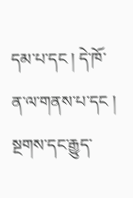དམ་པ་དང ། དེ་ཁོ་ན་ལ་གནས་པ་དང ། སྔགས་དང་རྒྱུད་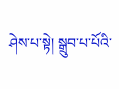ཤེས་པ་སྟེ། སྒྲུབ་པ་པོའི་